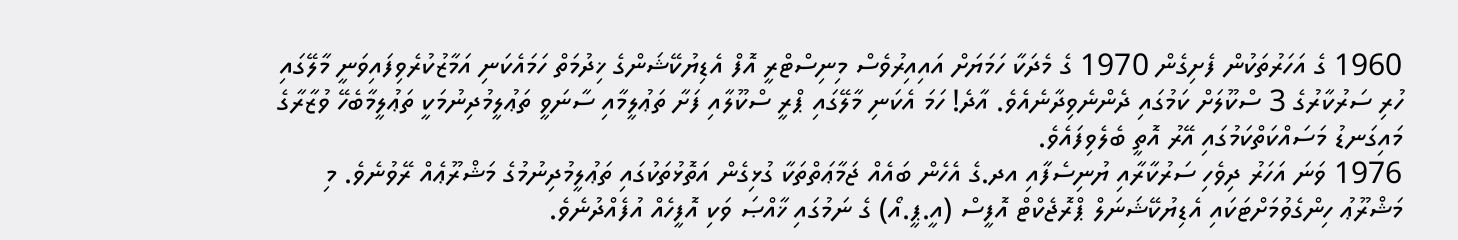1960 ގެ އަހަރުތަކުން ފެށިގެން 1970 ގެ މެދަކާ ހަމަޔަށް އައިއިރުވެސް މިނިސްޓްރީ އޮފް އެޑިޔުކޭޝަންގެ ޚިދުމަތް ހަމައެކަނި އަމާޒުކުރެވިފައިވަނީ މާލޭގައި ހުރި ސަރުކާރުގެ 3 ސްކޫލަށް ކަމުގައި ދެންނެވިދާނެއެވެ. އާދެ! ހަމަ އެކަނި މާލޭގައި ޕްރީ ސްކޫލާއި ފަށާ ތަޢުލީމާއި ސާނަވީ ތަޢުލީމުދިނުމަކީ ތަޢުލީމާބެހޭ ވުޒާރާގެ މައިގަނޑު މަސައްކަތްކަމުގައި އޭރު އޮތީ ބެލެވިފައެވެ.
1976 ވަނަ އަހަރު ދިވެހި ސަރުކާރާއި ޔުނިސެފާއި އދ.ގެ އެހެން ބައެއް ޖަމާޢަތްތަކާ ގުޅިގެން އަތޮޅުތަކުގައި ތަޢުލީމުދިނުމުގެ މަޝްރޫޢެއް ރޭވުނެވެ. މި މަޝްރޫޢު ހިންގެވުމަށްޓަކައި އެޑިޔުކޭޝަނަލް ޕްރޮޖެކްޓް އޮފީސް (އީ.ޕީ.އޯ) ގެ ނަމުގައި ޚާއްޞަ ވަކި އޮފީހެއް އުފެއްދުނެވެ.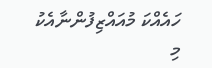ހައެއްކަ މުއައްޒިފުންނާއެކު މި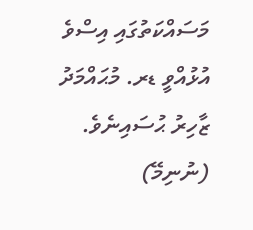މަސައްކަތުގައި އިސްވެ އުޅުއްވީ ޑރ. މުޙައްމަދު ޒާހިރު ޙުސައިނެވެ.  (ނުނިމޭ)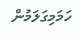ހަމަމިގަލަމުން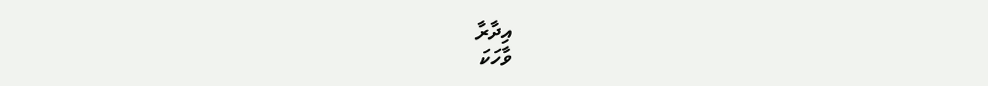އިދާރާ
ވާހަކަ